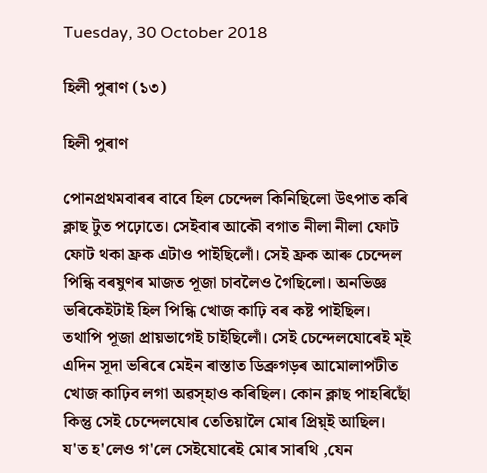Tuesday, 30 October 2018

হিলী পুৰাণ (১৩)

হিলী পুৰাণ

পোনপ্ৰথমবাৰৰ বাবে হিল চেন্দেল কিনিছিলো উৎপাত কৰি ক্লাছ টুত পঢ়োতে। সেইবাৰ আকৌ বগাত নীলা নীলা ফোট ফোট থকা ফ্ৰক এটাও পাইছিলোঁ। সেই ফ্ৰক আৰু চেন্দেল পিন্ধি বৰষুণৰ মাজত পূজা চাবলৈও গৈছিলো। অনভিজ্ঞ ভৰিকেইটাই হিল পিন্ধি খোজ কাঢ়ি বৰ কষ্ট পাইছিল। তথাপি পূজা প্ৰায়ভাগেই চাইছিলোঁ। সেই চেন্দেলযোৰেই ম্ই এদিন সূদা ভৰিৰে মেইন ৰাস্তাত ডিব্ৰুগড়ৰ আমোলাপটীত খোজ কাঢ়িব লগা অৱস্হাও কৰিছিল। কোন ক্লাছ পাহৰিছোঁ কিন্তু সেই চেন্দেলযোৰ তেতিয়ালৈ মোৰ প্ৰিয়্ই আছিল। য'ত হ'লেও গ'লে সেইযোৰেই মোৰ সাৰথি ,যেন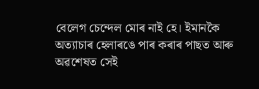বেলেগ চেন্দেল মোৰ নাই হে। ইমানকৈ অত্যাচাৰ হেলাৰঙে পাৰ কৰাৰ পাছত আৰু অৱশেষত সেই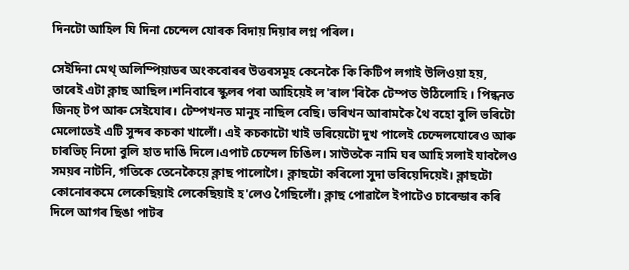দিনটো আহিল যি দিনা চেন্দেল যোৰক বিদায় দিয়াৰ লগ্ন পৰিল।

সেইদিনা মেথ্ অলিম্পিয়াডৰ অংকবোৰৰ উত্তৰসমূহ কেনেকৈ কি কিটিপ লগাই উলিওয়া হয়, তাৰেই এটা ক্লাছ আছিল।শনিবাৰে স্কুলৰ পৰা আহিয়েই ল'ৰাল'ৰিকৈ টেম্পত উঠিলোহি । পিন্ধনত জিনচ্ টপ আৰু সেইযোৰ। টেম্পখনত মানুহ নাছিল বেছি। ভৰিখন আৰামকৈ থৈ বহো বুলি ভৰিটো মেলোতেই এটি সুন্দৰ কচকা খালোঁ। এই কচকাটো খাই ভৰিয়েটো দুখ পালেই চেন্দেলযোৰেও আৰু চাৰভিচ্ নিদো বুলি হাত দাঙি দিলে।এপাট চেন্দেল চিঙিল। সাউতকৈ নামি ঘৰ আহি সলাই যাবলৈও সময়ৰ নাটনি, গতিকে তেনেকৈয়ে ক্লাছ পালোগৈ। ক্লাছটো কৰিলো সুদা ভৰিয়েদিয়েই। ক্লাছটো কোনোৰকমে লেকেছিয়াই লেকেছিয়াই হ'লেও গৈছিলোঁ। ক্লাছ পোৱালৈ ইপাটেও চাৰেন্ডাৰ কৰি দিলে আগৰ ছিঙা পাটৰ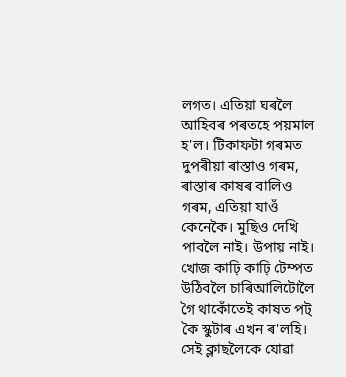লগত। এতিয়া ঘৰলৈ আহিবৰ পৰতহে পয়মাল হ'ল। টিকাফটা গৰমত দুপৰীয়া ৰাস্তাও গৰম, ৰাস্তাৰ কাষৰ বালিও গৰম, এতিয়া যাওঁ কেনেকৈ। মুছিও দেখি পাবলৈ নাই। উপায় নাই। খোজ কাঢ়ি কাঢ়ি টেম্পত উঠিবলৈ চাৰিআলিটোলৈ গৈ থাকোঁতেই কাষত পট্ কৈ স্কুটাৰ এখন ৰ'লহি। সেই ক্লাছলৈকে যোৱা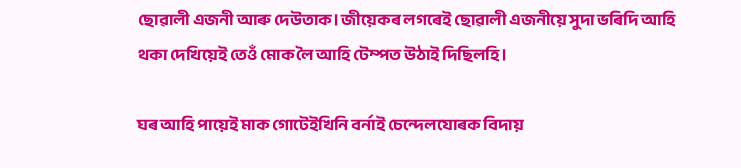ছোৱালী এজনী আৰু দেউতাক। জীয়েকৰ লগৰেই ছোৱালী এজনীয়ে সুদা ভৰিদি আহি থকা দেখিয়েই তেওঁ মোক লৈ আহি টেম্পত উঠাই দিছিলহি।

ঘৰ আহি পায়েই মাক গোটেইখিনি বৰ্নাই চেন্দেলযোৰক বিদায়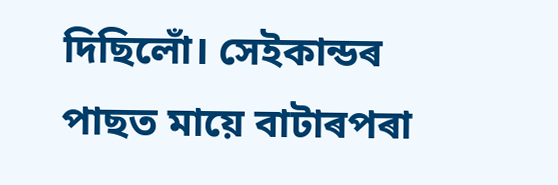দিছিলোঁ। সেইকান্ডৰ পাছত মায়ে বাটাৰপৰা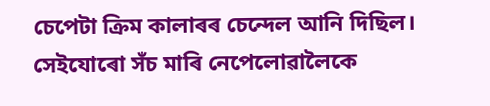চেপেটা ক্ৰিম কালাৰৰ চেন্দেল আনি দিছিল। সেইযোৰো সঁচ মাৰি নেপেলোৱালৈকে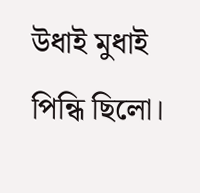উধাই মুধাই পিন্ধি ছিলো।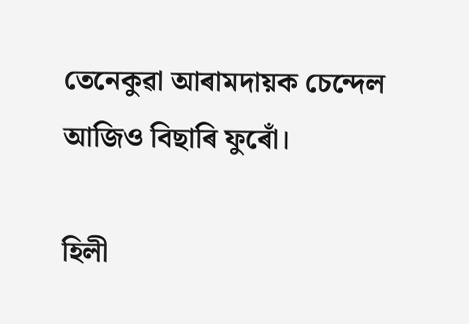তেনেকুৱা আৰামদায়ক চেন্দেল আজিও বিছাৰি ফুৰোঁ।

হিলী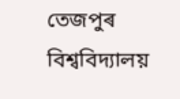তেজপুৰ বিশ্ৱবিদ্যালয়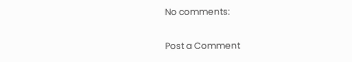No comments:

Post a Comment